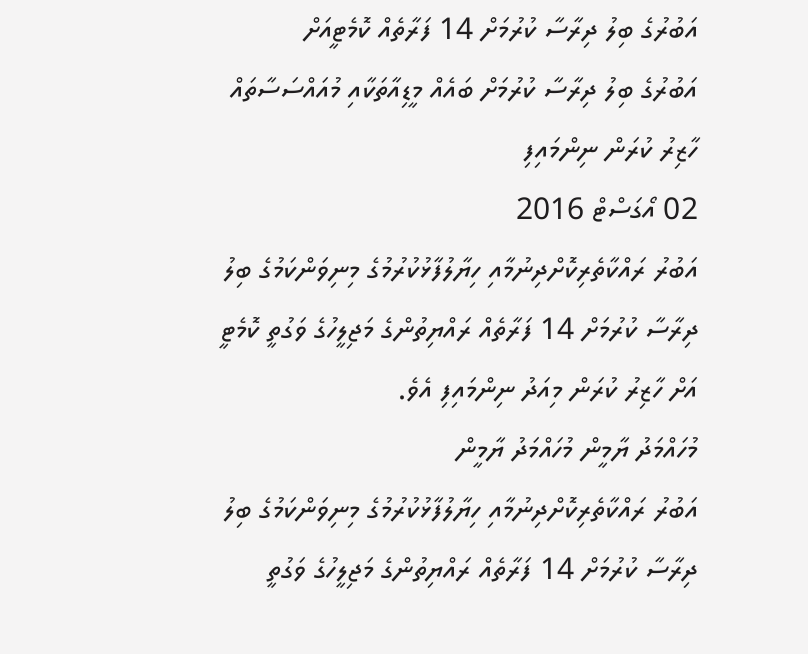އަބުރުގެ ބިލު ދިރާސާ ކުރުމަށް 14 ފަރާތެއް ކޮމެޓީއަށް
އަބުރުގެ ބިލު ދިރާސާ ކުރުމަށް ބައެއް މީޑިއާތަކާއި މުއައްސަސާތައް ހާޒިރު ކުރަން ނިންމައިފި
02 އޯގަސްޓް 2016
އަބުރު ރައްކާތެރިކޮށްދިނުމާއި ހިޔާލުފާޅުކުރުމުގެ މިނިވަންކަމުގެ ބިލު ދިރާސާ ކުރުމަށް 14 ފަރާތެއް ރައްޔިތުންގެ މަޖިލީހުގެ ވަގުތީ ކޮމެޓީ އަށް ހާޒިރު ކުރަން މިއަދު ނިންމައިފި އެވެ.
މުހައްމަދު ޔާމީން މުހައްމަދު ޔާމީން
އަބުރު ރައްކާތެރިކޮށްދިނުމާއި ހިޔާލުފާޅުކުރުމުގެ މިނިވަންކަމުގެ ބިލު ދިރާސާ ކުރުމަށް 14 ފަރާތެއް ރައްޔިތުންގެ މަޖިލީހުގެ ވަގުތީ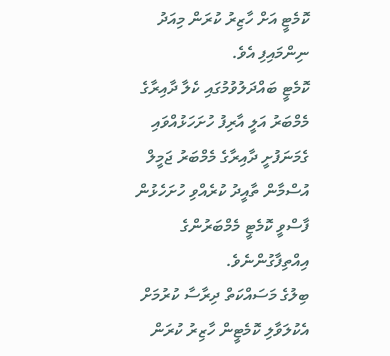ކޮމެޓީ އަށް ހާޒިރު ކުރަން މިއަދު ނިންމައިފި އެވެ.
ކޮމެޓީ ބައްދަލުވުމުގައި ކެލާ ދާއިރާގެ މެމްބަރު އަލީ އާރިފު ހުށަހަޅުއްވައި ގެމަނަފުށީ ދާއިރާގެ މެމްބަރު ޖަމީލް އުސްމާން ތާއީދު ކުރެއްވި ހުށަހެޅުން ފާސްވީ ކޮމެޓީ މެމްބަރުންގެ އިއްތިފާގުންނެވެ.
ބިލުގެ މަސައްކަތް ދިރާސާ ކުރުމަށް އެކުލަވާލި ކޮމެޓީން ހާޒިރު ކުރަން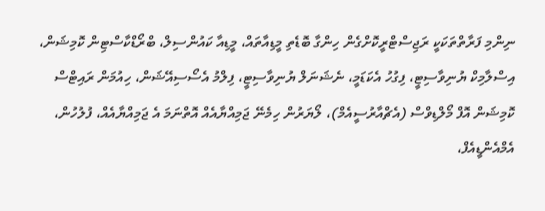ނިންމި ފަރާތްތަކަކީ ރަޖިސްޓްރީކޮށްގެން ހިންގާ ބޮޑެތި މީޑިއާތައް، މީޑިއާ ކައުންސިލް، ބްރޯޑްކާސްޓިން ކޮމިޝަން، އިސްލާމިކް ޔުނިވާސިޓީ، ފިގުހު އެކަޑަމީ، ނެޝަނަލް ޔުނިވާސިޓީ، ފިލްމު އެސޯސިއޭޝަން، ހިއުމަން ރައިޓްސް ކޮމިޝަން އޮފް މޯލްޑިވްސް (އެޗްއާރުސީއެމް)، ލޯޔަރުން ހިމެނޭ ޖަމިއްޔާއެއް އޮތްނަމަ އެ ޖަމިއްޔާއެއް، ފުލުހުން، އެމްއެންޑީއެފް،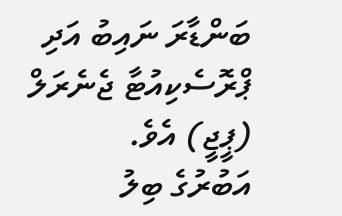ބަންޑާރަ ނައިބު އަދި ޕްރޮސެކިއުޓާ ޖެނެރަލް (ޕީޖީ) އެވެ.
އަބުރުގެ ބިލު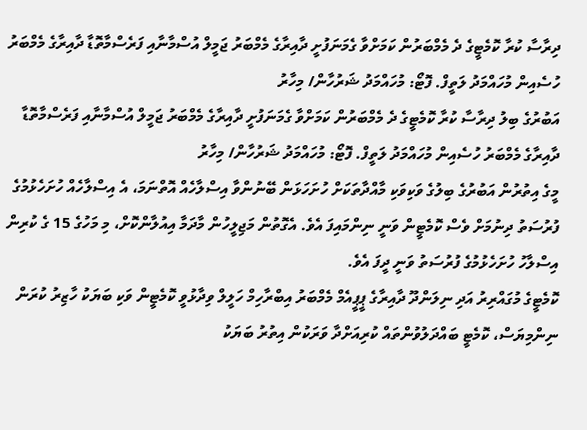ދިރާސާ ކުރާ ކޮމެޓީގެ ދެ މެމްބަރުން ކަމަށްވާ ގެމަނަފުށީ ދާއިރާގެ މެމްބަރު ޖަމީލް އުސްމާނާއި ފަރެސްމާތޮޑާ ދާއިރާގެ މެމްބަރު ހުސެއިން މުހައްމަދު ލަތީފް. ފޮޓޯ: މުހައްމަދު ޝަރުހާން/ މިހާރު
އަބުރުގެ ބިލު ދިރާސާ ކުރާ ކޮމެޓީގެ ދެ މެމްބަރުން ކަމަށްވާ ގެމަނަފުށީ ދާއިރާގެ މެމްބަރު ޖަމީލް އުސްމާނާއި ފަރެސްމާތޮޑާ ދާއިރާގެ މެމްބަރު ހުސެއިން މުހައްމަދު ލަތީފް. ފޮޓޯ: މުހައްމަދު ޝަރުހާން/ މިހާރު
މީގެ އިތުރުން އަބުރުގެ ބިލުގެ ވަކިވަކި މާއްދާތަކަށް ހުށަހަޅަން ބޭނުންވާ އިސްލާހެއް އޮތްނަމަ، އެ އިސްލާހެއް ހުށަހެޅުމުގެ ފުރުސަތު ދިނުމަށް ވެސް ކޮމެޓީން ވަނީ ނިންމައިފަ އެވެ. އެގޮތުން މަޖިލީހުން މާދަމާ އިއުލާންކޮށް، މި މަހުގެ 15 ގެ ކުރިން އިސްލާހު ހުށަހެޅުމުގެ ފުރުސަތު ވަނީ ދީފަ އެވެ.
ކޮމެޓީގެ މުގައްރިރު އަދި ނިލަންދޫ ދާއިރާގެ ޕީޕީއެމް މެމްބަރު އިބްރާހިމް ހަލީލް ވިދާޅުވީ ކޮމެޓީން ވަކި ބަޔަކު ހާޒިރު ކުރަން ނިންމިޔަސް، ކޮމެޓީ ބައްދަލުވުންތައް ކުރިއަށްދާ ވަރަކުން އިތުރު ބަޔަކު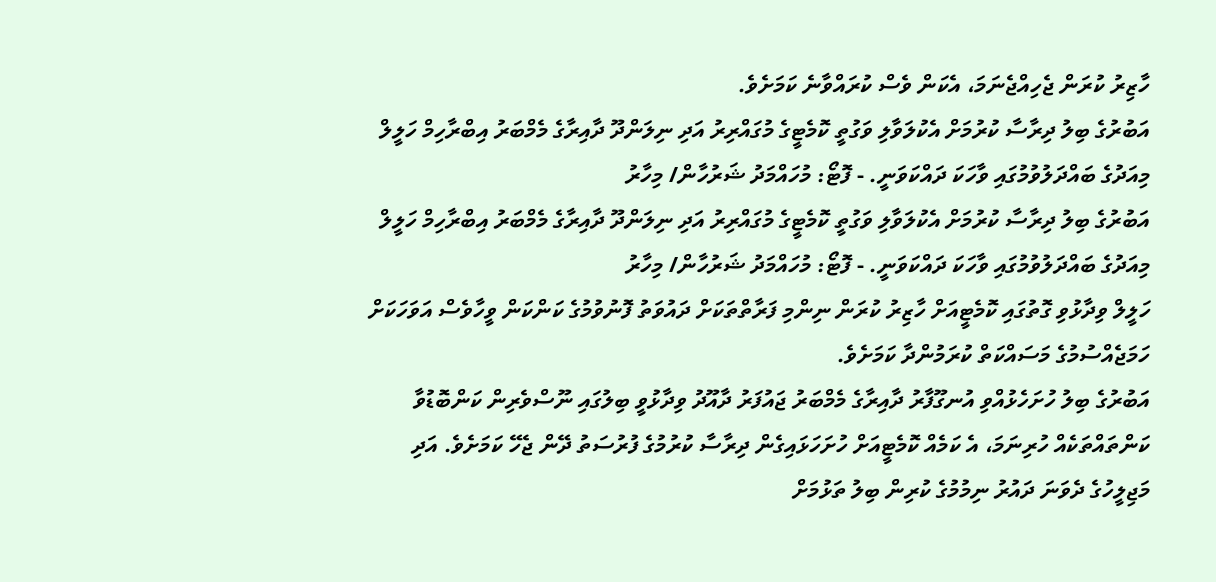ހާޒިރު ކުރަން ޖެހިއްޖެނަމަ، އެކަން ވެސް ކުރައްވާނެ ކަމަށެވެ.
އަބުރުގެ ބިލު ދިރާސާ ކުރުމަށް އެކުލަވާލި ވަގުތީ ކޮމެޓީގެ މުގައްރިރު އަދި ނިލަންދޫ ދާއިރާގެ މެމްބަރު އިބްރާހިމް ހަލީލް މިއަދުގެ ބައްދަލުވުމުގައި ވާހަކަ ދައްކަވަނީ. - ފޮޓޯ: މުހައްމަދު ޝަރުހާން/ މިހާރު
އަބުރުގެ ބިލު ދިރާސާ ކުރުމަށް އެކުލަވާލި ވަގުތީ ކޮމެޓީގެ މުގައްރިރު އަދި ނިލަންދޫ ދާއިރާގެ މެމްބަރު އިބްރާހިމް ހަލީލް މިއަދުގެ ބައްދަލުވުމުގައި ވާހަކަ ދައްކަވަނީ. - ފޮޓޯ: މުހައްމަދު ޝަރުހާން/ މިހާރު
ހަލީލް ވިދާޅުވި ގޮތުގައި ކޮމެޓީއަށް ހާޒިރު ކުރަން ނިންމި ފަރާތްތަކަށް ދައުވަތު ފޮނުވުމުގެ ކަންކަން ވީހާވެސް އަވަހަކަށް ހަމަޖެއްސުމުގެ މަސައްކަތް ކުރަމުންދާ ކަމަށެވެ.
އަބުރުގެ ބިލު ހުށަހެޅުއްވި އުނގޫފާރު ދާއިރާގެ މެމްބަރު ޖައުފަރު ދާއޫދު ވިދާޅުވީ ބިލުގައި ނޫސްވެރިން ކަންބޮޑުވާ ކަންތައްތަކެއް ހުރިނަމަ، އެ ކަމެއް ކޮމެޓީއަށް ހުށަހަޅައިގެން ދިރާސާ ކުރުމުގެ ފުރުސަތު ދޭން ޖެހޭ ކަމަށެވެ. އަދި މަޖިލީހުގެ ދެވަނަ ދައުރު ނިމުމުގެ ކުރިން ބިލު ތަޅުމަށް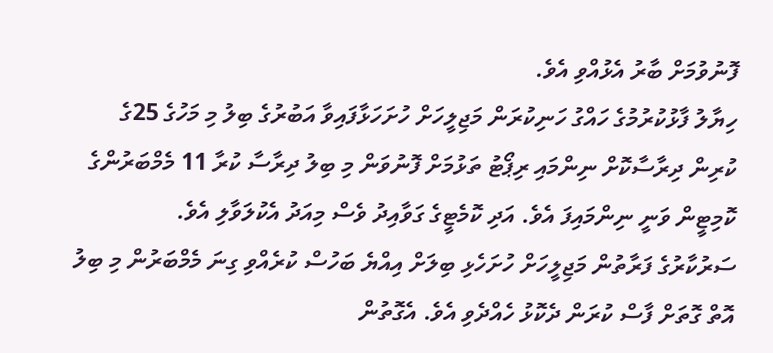ފޮނުވުމަށް ބާރު އެޅުއްވި އެވެ.
ހިޔާލު ފާޅުކުރުމުގެ ހައްގު ހަނިކުރަން މަޖިލީހަށް ހުށަހަޅާފައިވާ އަބުރުގެ ބިލު މި މަހުގެ 25ގެ ކުރިން ދިރާސާކޮށް ނިންމައި ރިޕޯޓު ތަޅުމަށް ފޮނުވަން މި ބިލު ދިރާސާ ކުރާ 11 މެމްބަރުންގެ ކޮމިޓީން ވަނީ ނިންމައިފަ އެވެ. އަދި ކޮމެޓީގެ ގަވާއިދު ވެސް މިއަދު އެކުލަވާލި އެވެ.
ސަރުކާރުގެ ފަރާތުން މަޖިލީހަށް ހުށަހެޅި ބިލަށް އިއްޔެ ބަހުސް ކުރެއްވި ގިނަ މެމްބަރުން މި ބިލު އޮތް ގޮތަށް ފާސް ކުރަން ދެކޮޅު ހެއްދެވި އެވެ. އެގޮތުން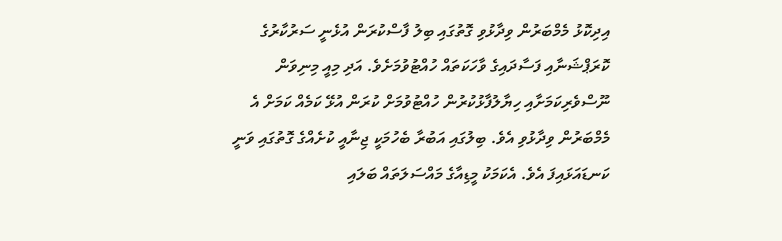އިދިކޮޅު މެމްބަރުން ވިދާޅުވި ގޮތުގައި ބިލު ފާސްކުރަން އުޅެނީ ސަރުކާރުގެ ކޮރަޕްޝަނާއި ފަސާދައިގެ ވާހަކަތައް ހުއްޓުވުމަށެވެ. އަދި މިއީ މިނިވަން ނޫސްވެރިކަމަށާއި ހިޔާލުފާޅުކުރުން ހުއްޓުވުމަށް ކުރަން އުޅޭ ކަމެއް ކަމަށް އެ މެމްބަރުން ވިދާޅުވި އެވެ. ބިލުގައި އަބުރާ ބެހުމަކީ ޖިނާއީ ކުށެއްގެ ގޮތުގައި ވަނީ ކަނޑައަޅައިފަ އެވެ. އެކަމަކު މީޑިއާގެ މައްސަލަތައް ބަލައި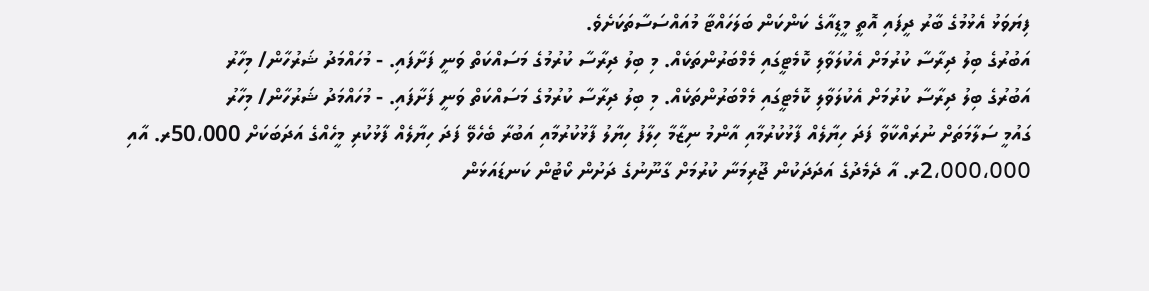ފިޔަވަޅު އެޅުމުގެ ބާރު ދީފައި އޮތީ މީޑިއާގެ ކަންކަން ބަލަހައްޓާ މުއައްސަސާތަކަށެވެ.
އަބުރުގެ ބިލު ދިރާސާ ކުރުމަށް އެކުލަވާލި ކޮމެޓީގައި މެމްބަރުންތަކެއް. މި ބިލު ދިރާސާ ކުރުމުގެ މަސައްކަތް ވަނީ ފަށާފައި. - މުހައްމަދު ޝަރުހާން/ މިހާރު
އަބުރުގެ ބިލު ދިރާސާ ކުރުމަށް އެކުލަވާލި ކޮމެޓީގައި މެމްބަރުންތަކެއް. މި ބިލު ދިރާސާ ކުރުމުގެ މަސައްކަތް ވަނީ ފަށާފައި. - މުހައްމަދު ޝަރުހާން/ މިހާރު
ގައުމީ ސަލާމަތަށް ނުރައްކާވާ ފަދަ ހިޔާލެއް ފާޅުކުރުމާއި އާންމު ނިޒާމާ ހިލާފު ހިޔާލު ފާޅުކުރުމާއި އަބުރާ ބެހެވޭ ފަދަ ހިޔާލެއް ފާޅުކުރި މީހެއްގެ އަދަބަކަށް 50،000ރ. އާއި 2،000،000ރ. އާ ދެމެދުގެ އަދަދަކުން ޖޫރިމަނާ ކުރުމަށް ގާނޫނުގެ ދަށުން ކޯޓުން ކަނޑައަޅަން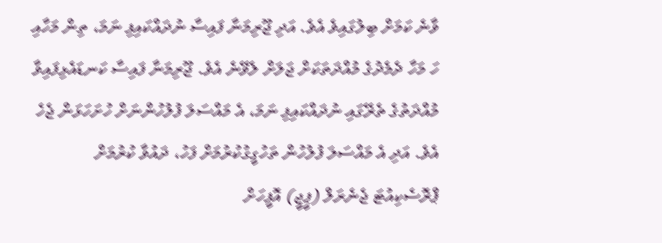ވާނެ ކަމަށް ބިލުގައިވެ އެވެ. އަދި ޖޫރިމަނާ ފައިސާ ނުދައްކައިފި ނަމަ، ތިން މަހާއި ހަ މަހާ ދެމެދުގެ މުއްދަތަކަށް ޖަލަށް ލެވޭނެ އެވެ. ޖޫރިމަނާ ފައިސާ ކަނޑައެޅިފައިވާ މުއްދަތުގެ ތެރޭގައި ނުދައްކައިފި ނަމަ، އެ މައްސަލަ ފުލުހުންނަށް ހުށަހަޅަން ޖެހެ އެވެ. އަދި އެ މައްސަލަ ފުލުހުން ތަހުގީގުކުރުމަށް ފަހު، ދައުވާ ކުރުމަށް ޕްރޮސެކިއުޓަ ޖެނެރަލް (ޕީޖީ) އޮފީހަށް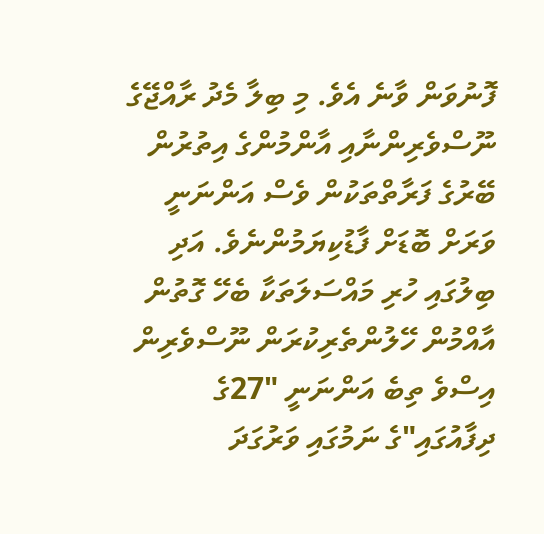ފޮނުވަން ވާނެ އެވެ. މި ބިލާ މެދު ރާއްޖޭގެ ނޫސްވެރިންނާއި އާންމުންގެ އިތުރުން ބޭރުގެ ފަރާތްތަކުން ވެސް އަންނަނީ ވަރަށް ބޮޑަށް ފާޑުކިޔަމުންނެވެ. އަދި ބިލުގައި ހުރި މައްސަލަތަކާ ބެހޭ ގޮތުން އާއްމުން ހޭލުންތެރިކުރަން ނޫސްވެރިން އިސްވެ ތިބެ އަންނަނީ "27ގެ ދިފާއުގައި"ގެ ނަމުގައި ވަރުގަދަ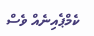ކެމްޕެއިނެއް ވެސް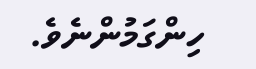ހިންގަމުންނެވެ.